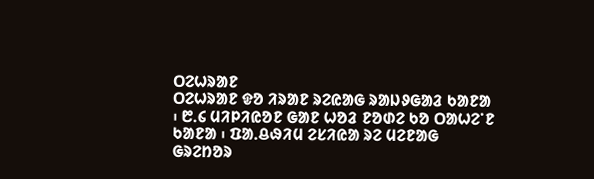ᱛᱮᱦᱨᱟᱱ
ᱛᱮᱦᱨᱟᱱ ᱫᱚ ᱤᱨᱟᱱ ᱨᱮᱭᱟᱜ ᱨᱟᱡᱽᱜᱟᱲ ᱠᱟᱱᱟ ᱾ ᱘ᱹ᱔ ᱢᱤᱞᱤᱭᱚᱱ ᱜᱟᱱ ᱦᱚᱲ ᱱᱚᱰᱮ ᱠᱚ ᱛᱟᱦᱮᱸᱱ ᱠᱟᱱᱟ ᱾ ᱯᱟᱹᱪᱷᱤᱢ ᱮᱥᱤᱭᱟ ᱨᱮ ᱢᱮᱱᱟᱜ ᱜᱨᱮᱴᱚᱨ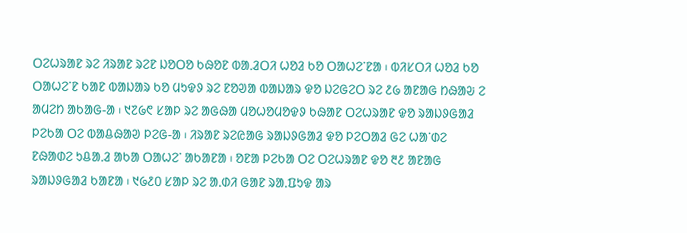ᱛᱮᱦᱨᱟᱱ ᱨᱮ ᱤᱨᱟᱱ ᱨᱮᱱ ᱡᱚᱛᱚ ᱠᱷᱚᱱ ᱵᱟᱹᱲᱛᱤ ᱦᱚᱲ ᱠᱚ ᱛᱟᱦᱮᱸᱱᱟ ᱾ ᱵᱤᱥᱛᱤ ᱦᱚᱲ ᱠᱚ ᱛᱟᱦᱮᱸᱱ ᱠᱟᱱ ᱵᱟᱡᱟᱨ ᱠᱚ ᱢᱩᱫᱽ ᱨᱮ ᱱᱚᱣᱟ ᱵᱟᱡᱟᱨ ᱫᱚ ᱡᱮᱜᱮᱛ ᱨᱮ ᱒᱙ ᱟᱱᱟᱜ ᱴᱷᱟᱶ ᱮ ᱟᱢᱮᱴ ᱟᱠᱟᱜ-ᱟ ᱾ ᱑᱗᱙᱖ ᱥᱟᱞ ᱨᱮ ᱟᱜᱷᱟ ᱢᱚᱦᱚᱢᱚᱫᱽ ᱠᱷᱟᱱ ᱛᱮᱦᱨᱟᱱ ᱫᱚ ᱨᱟᱡᱽᱜᱟᱲ ᱞᱮᱠᱟ ᱛᱮ ᱵᱟᱪᱷᱟᱣ ᱞᱮᱜ-ᱟ ᱾ ᱤᱨᱟᱱ ᱨᱮᱭᱟᱜ ᱨᱟᱡᱽᱜᱟᱲ ᱫᱚ ᱞᱮᱛᱟᱲ ᱜᱮ ᱦᱟᱸᱰᱮ ᱱᱷᱟᱰᱮ ᱩᱪᱟᱹᱲ ᱟᱠᱟ ᱛᱟᱦᱮᱸ ᱟᱠᱟᱱᱟ ᱾ ᱚᱱᱟ ᱞᱮᱠᱟ ᱛᱮ ᱛᱮᱦᱨᱟᱱ ᱫᱚ ᱓᱒ ᱟᱱᱟᱜ ᱨᱟᱡᱽᱜᱟᱲ ᱠᱟᱱᱟ ᱾ ᱑᱙᱒᱐ ᱥᱟᱞ ᱨᱮ ᱟᱹᱰᱤ ᱜᱟᱱ ᱨᱟᱹᱯᱩᱫ ᱟᱨ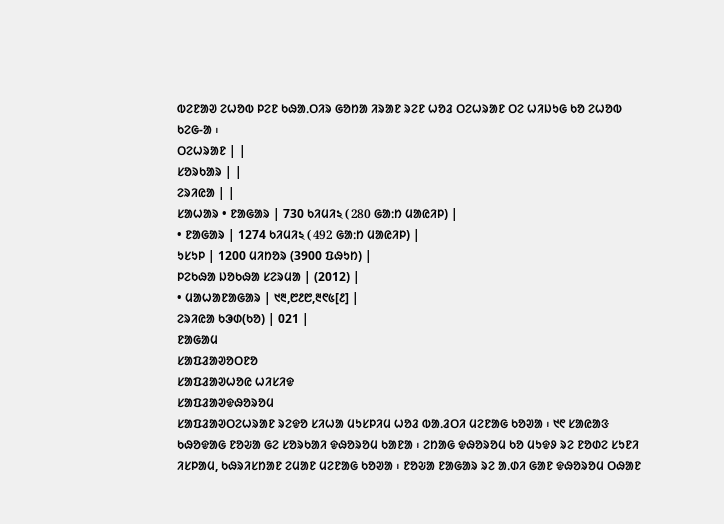ᱵᱮᱱᱟᱣ ᱮᱦᱚᱵ ᱞᱮᱱ ᱠᱷᱟᱹᱛᱤᱨ ᱜᱚᱴᱟ ᱤᱨᱟᱱ ᱨᱮᱱ ᱦᱚᱲ ᱛᱮᱦᱨᱟᱱ ᱛᱮ ᱦᱤᱡᱩᱜ ᱠᱚ ᱮᱦᱚᱵ ᱠᱮᱜ-ᱟ ᱾
ᱛᱮᱦᱨᱟᱱ | |
ᱥᱚᱨᱠᱟᱨ | |
ᱮᱨᱤᱭᱟ | |
ᱥᱟᱦᱟᱨ • ᱱᱟᱜᱟᱨ | 730 ᱠᱤᱢᱤ২ (280 ᱜᱟᱺᱴ ᱢᱟᱭᱤᱞ) |
• ᱱᱟᱜᱟᱨ | 1274 ᱠᱤᱢᱤ২ (492 ᱜᱟᱺᱴ ᱢᱟᱭᱤᱞ) |
ᱩᱥᱩᱞ | 1200 ᱢᱤᱴᱚᱨ (3900 ᱯᱷᱩᱴ) |
ᱞᱮᱠᱷᱟ ᱡᱚᱠᱷᱟ ᱥᱮᱨᱢᱟ | (2012) |
• ᱢᱟᱦᱟᱱᱟᱜᱟᱨ | ᱑᱓,᱘᱒᱘,᱓᱖᱕[᱒] |
ᱮᱨᱤᱭᱟ ᱠᱳᱰ(ᱠᱚ) | 021 |
ᱱᱟᱜᱟᱢ
ᱥᱟᱯᱲᱟᱣᱚᱛᱱᱚ
ᱥᱟᱯᱲᱟᱣᱦᱚᱭ ᱦᱤᱥᱤᱫ
ᱥᱟᱯᱲᱟᱣᱫᱷᱚᱨᱚᱢ
ᱥᱟᱯᱲᱟᱣᱛᱮᱦᱨᱟᱱ ᱨᱮᱫᱚ ᱥᱤᱦᱟ ᱢᱩᱥᱞᱤᱢ ᱦᱚᱲ ᱵᱟᱹᱲᱛᱤ ᱢᱮᱱᱟᱜ ᱠᱚᱣᱟ ᱾ ᱑᱖ ᱥᱟᱭᱟᱝ ᱠᱷᱚᱫᱟᱜ ᱱᱚᱶᱟ ᱜᱮ ᱥᱚᱨᱠᱟᱤ ᱫᱷᱚᱨᱚᱢ ᱠᱟᱱᱟ ᱾ ᱮᱴᱟᱜ ᱫᱷᱚᱨᱚᱢ ᱠᱚ ᱢᱩᱫᱽ ᱨᱮ ᱱᱚᱰᱮ ᱥᱩᱱᱤ ᱤᱥᱞᱟᱢ, ᱠᱷᱨᱤᱥᱴᱟᱱ ᱮᱢᱟᱱ ᱢᱮᱱᱟᱜ ᱠᱚᱣᱟ ᱾ ᱱᱚᱶᱟ ᱱᱟᱜᱟᱨ ᱨᱮ ᱟᱹᱰᱤ ᱜᱟᱱ ᱫᱷᱚᱨᱚᱢ ᱛᱷᱟᱱ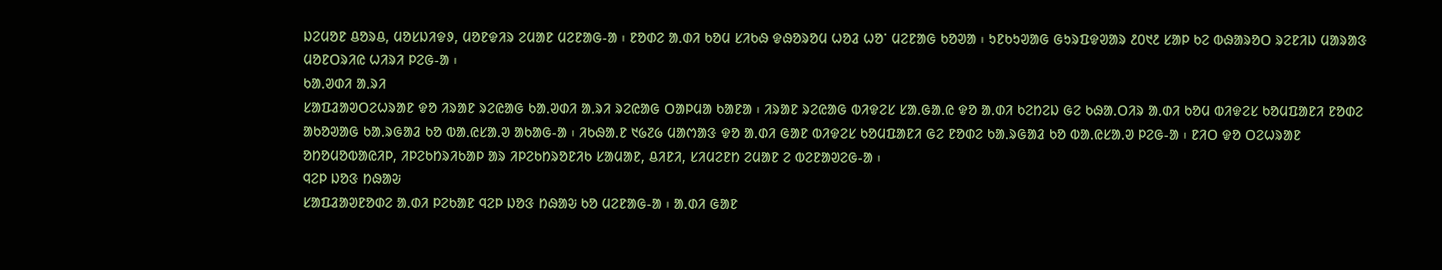ᱡᱮᱢᱚᱱ ᱪᱚᱨᱪ, ᱢᱚᱥᱡᱤᱫᱽ, ᱢᱚᱱᱫᱤᱨ ᱮᱢᱟᱱ ᱢᱮᱱᱟᱜ-ᱟ ᱾ ᱱᱚᱰᱮ ᱟᱹᱰᱤ ᱠᱚᱢ ᱥᱤᱠᱷ ᱫᱷᱚᱨᱚᱢ ᱦᱚᱲ ᱦᱚᱸ ᱢᱮᱱᱟᱜ ᱠᱚᱣᱟ ᱾ ᱩᱱᱠᱩᱣᱟᱜ ᱜᱩᱨᱯᱫᱣᱟᱨ ᱒᱐᱑᱒ ᱥᱟᱞ ᱠᱮ ᱵᱷᱟᱨᱚᱛ ᱨᱮᱱᱤᱡ ᱢᱟᱨᱟᱝ ᱢᱚᱱᱛᱨᱤᱭ ᱦᱤᱨᱤ ᱞᱮᱜ-ᱟ ᱾
ᱠᱟᱹᱣᱰᱤ ᱟᱹᱨᱤ
ᱥᱟᱯᱲᱟᱣᱛᱮᱦᱨᱟᱱ ᱫᱚ ᱤᱨᱟᱱ ᱨᱮᱭᱟᱜ ᱠᱟᱹᱣᱰᱤ ᱟᱹᱨᱤ ᱨᱮᱭᱟᱜ ᱛᱟᱞᱢᱟ ᱠᱟᱱᱟ ᱾ ᱤᱨᱟᱱ ᱨᱮᱭᱟᱜ ᱵᱤᱫᱮᱥ ᱥᱟᱹᱜᱟᱹᱭ ᱫᱚ ᱟᱹᱰᱤ ᱠᱮᱴᱮᱡ ᱜᱮ ᱠᱷᱟᱹᱛᱤᱨ ᱟᱹᱰᱤ ᱠᱚᱢ ᱵᱤᱫᱮᱥ ᱠᱚᱢᱯᱟᱱᱤ ᱱᱚᱰᱮ ᱟᱠᱚᱣᱟᱜ ᱠᱟᱹᱨᱜᱟᱲ ᱠᱚ ᱵᱟᱹᱭᱥᱟᱹᱣ ᱟᱠᱟᱜ-ᱟ ᱾ ᱤᱠᱷᱟᱹᱱ ᱑᱙᱗᱙ ᱢᱟᱬᱟᱝ ᱫᱚ ᱟᱹᱰᱤ ᱜᱟᱱ ᱵᱤᱫᱮᱥ ᱠᱚᱢᱯᱟᱱᱤ ᱜᱮ ᱱᱚᱰᱮ ᱠᱟᱹᱨᱜᱟᱲ ᱠᱚ ᱵᱟᱹᱭᱥᱟᱹᱣ ᱞᱮᱜ-ᱟ ᱾ ᱱᱤᱛ ᱫᱚ ᱛᱮᱦᱨᱟᱱ ᱚᱴᱚᱢᱚᱵᱟᱭᱤᱞ, ᱤᱞᱮᱠᱴᱨᱤᱠᱟᱞ ᱟᱨ ᱤᱞᱮᱠᱴᱨᱚᱱᱤᱠ ᱥᱟᱢᱟᱱ, ᱪᱤᱱᱤ, ᱥᱤᱢᱮᱱᱴ ᱮᱢᱟᱱ ᱮ ᱵᱮᱱᱟᱣᱮᱜ-ᱟ ᱾
ᱧᱮᱞ ᱡᱚᱝ ᱴᱷᱟᱶ
ᱥᱟᱯᱲᱟᱣᱱᱚᱰᱮ ᱟᱹᱰᱤ ᱞᱮᱠᱟᱱ ᱧᱮᱞ ᱡᱚᱝ ᱴᱷᱟᱶ ᱠᱚ ᱢᱮᱱᱟᱜ-ᱟ ᱾ ᱟᱹᱰᱤ ᱜᱟᱱ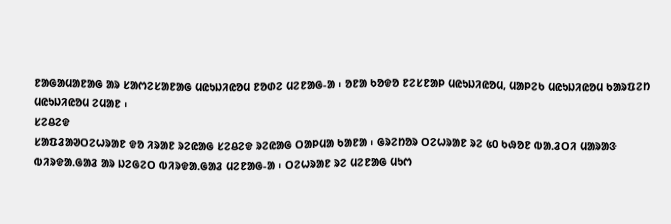ᱱᱟᱜᱟᱢᱟᱱᱟᱜ ᱟᱨ ᱥᱟᱬᱮᱥᱟᱱᱟᱜ ᱢᱭᱩᱡᱤᱭᱚᱢ ᱱᱚᱰᱮ ᱢᱮᱱᱟᱜ-ᱟ ᱾ ᱚᱱᱟ ᱠᱚᱫᱚ ᱱᱮᱥᱱᱟᱞ ᱢᱭᱩᱡᱤᱭᱚᱢ, ᱢᱟᱞᱮᱠ ᱢᱭᱩᱡᱤᱭᱚᱢ ᱠᱟᱨᱯᱮᱴ ᱢᱭᱩᱡᱤᱭᱚᱢ ᱮᱢᱟᱱ ᱾
ᱥᱮᱪᱮᱫ
ᱥᱟᱯᱲᱟᱣᱛᱮᱦᱨᱟᱱ ᱫᱚ ᱤᱨᱟᱱ ᱨᱮᱭᱟᱜ ᱥᱮᱪᱮᱫ ᱨᱮᱭᱟᱜ ᱛᱟᱞᱢᱟ ᱠᱟᱱᱟ ᱾ ᱜᱨᱮᱴᱚᱨ ᱛᱮᱦᱨᱟᱱ ᱨᱮ ᱕᱐ ᱠᱷᱚᱱ ᱵᱟᱹᱲᱛᱤ ᱢᱟᱨᱟᱝ ᱵᱤᱨᱫᱟᱹᱜᱟᱲ ᱟᱨ ᱡᱮᱜᱮᱛ ᱵᱤᱨᱫᱟᱹᱜᱟᱲ ᱢᱮᱱᱟᱜ-ᱟ ᱾ ᱛᱮᱦᱨᱟᱱ ᱨᱮ ᱢᱮᱱᱟᱜ ᱢᱩᱬ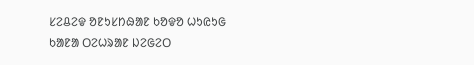ᱥᱮᱪᱮᱫ ᱚᱱᱩᱥᱴᱷᱟᱱ ᱠᱚᱫᱚ ᱦᱩᱭᱩᱜ ᱠᱟᱱᱟ ᱛᱮᱦᱨᱟᱱ ᱡᱮᱜᱮᱛ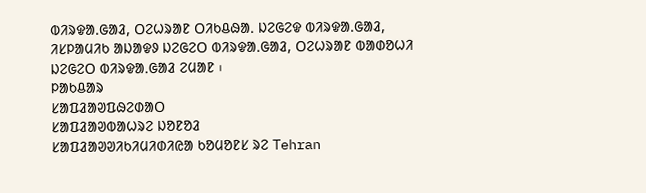ᱵᱤᱨᱫᱟᱹᱜᱟᱲ, ᱛᱮᱦᱨᱟᱱ ᱛᱤᱠᱪᱷᱟᱹ ᱡᱮᱜᱮᱫ ᱵᱤᱨᱫᱟᱹᱜᱟᱲ, ᱤᱥᱞᱟᱢᱤᱠ ᱟᱡᱟᱫᱽ ᱡᱮᱜᱮᱛ ᱵᱤᱨᱫᱟᱹᱜᱟᱲ, ᱛᱮᱦᱨᱟᱱ ᱵᱟᱰᱚᱦᱤ ᱡᱮᱜᱮᱛ ᱵᱤᱨᱫᱟᱹᱜᱟᱲ ᱮᱢᱟᱱ ᱾
ᱞᱟᱠᱪᱟᱨ
ᱥᱟᱯᱲᱟᱣᱯᱷᱮᱰᱟᱛ
ᱥᱟᱯᱲᱟᱣᱵᱟᱦᱨᱮ ᱡᱚᱱᱚᱲ
ᱥᱟᱯᱲᱟᱣᱣᱤᱠᱤᱢᱤᱰᱤᱭᱟ ᱠᱚᱢᱚᱱᱥ ᱨᱮ Tehran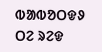ᱵᱟᱵᱚᱛᱫᱽ ᱛᱮ ᱨᱮᱫ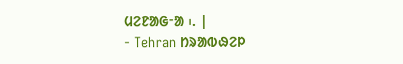ᱢᱮᱱᱟᱜᱼᱟ ᱾. |
- Tehran ᱴᱨᱟᱵᱷᱮᱞ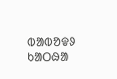ᱵᱟᱵᱚᱫᱽ ᱠᱟᱛᱷᱟ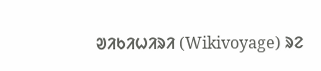ᱣᱤᱠᱤᱦᱤᱨᱤ (Wikivoyage) ᱨᱮ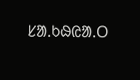ᱥᱟᱹᱠᱷᱭᱟᱹᱛ